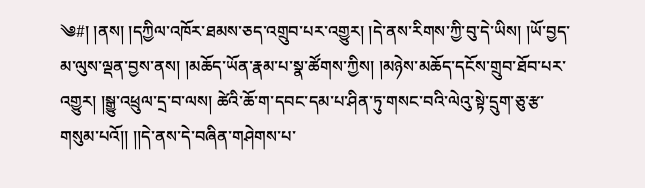༄#། །ནས། །དཀྱིལ་འཁོར་ཐམས་ཅད་འགྲུབ་པར་འགྱུར། །དེ་ནས་རིགས་ཀྱི་བུ་དེ་ཡིས། །ཡོ་བྱད་མ་ལུས་ལྡན་བྱས་ནས། །མཆོད་ཡོན་རྣམ་པ་སྣ་ཚོགས་ཀྱིས། །མཉེས་མཆོད་དངོས་གྲུབ་ཐོབ་པར་འགྱུར། །སྒྱུ་འཕྲུལ་དྲ་བ་ལས། ཚེའི་ཆོ་ག་དབང་དམ་པ་ཤིན་ཏུ་གསང་བའི་ལེའུ་སྟེ་དྲུག་ཅུ་རྩ་གསུམ་པའོ།། །།དེ་ནས་དེ་བཞིན་གཤེགས་པ་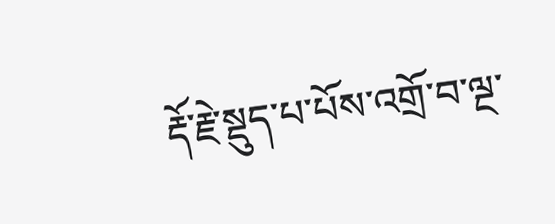རྡོ་རྗེ་སྡུད་པ་པོས་འགྲོ་བ་ལྔ་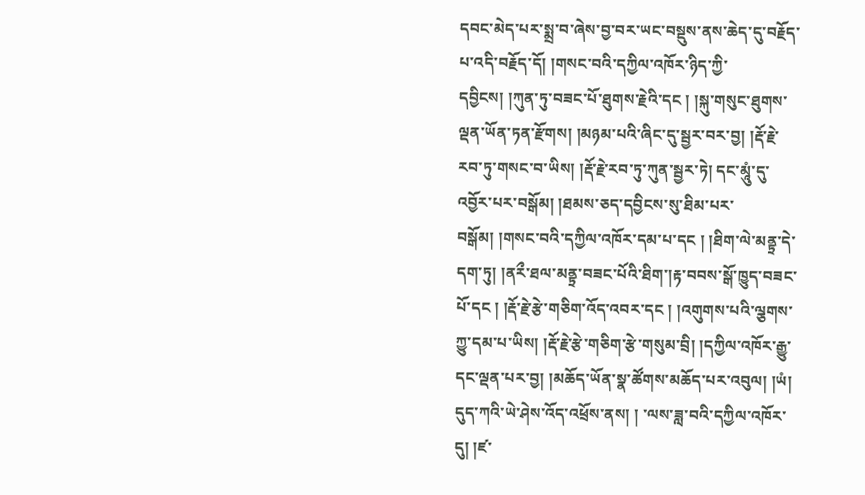དབང་མེད་པར་སྨྲ་བ་ཞེས་བྱ་བར་ཡང་བསྡུས་ནས་ཆེད་དུ་བརྗོད་པ་འདི་བརྗོད་དོ། །གསང་བའི་དཀྱིལ་འཁོར་ཉིད་ཀྱི་དབྱིངས། །ཀུན་ཏུ་བཟང་པོ་ཐུགས་རྗེའི་དང ། །སྐུ་གསུང་ཐུགས་ལྡན་ཡོན་ཏན་རྫོགས། །མཉམ་པའི་ཞིང་དུ་སྦྱར་བར་བྱ། །རྡོ་རྗེ་རབ་ཏུ་གསང་བ་ཡིས། །རྡོ་རྗེ་རབ་ཏུ་ཀུན་སྦྱར་ཏེ། དང་མཱུཾ་དུ་འབྱོར་པར་བསྒོམ། །ཐམས་ཅད་དབྱིངས་སུ་ཐིམ་པར་བསྒོམ། །གསང་བའི་དཀྱིལ་འཁོར་དམ་པ་དང ། །ཐིག་ལེ་མནྟྲ་དེ་དག་ཏུ། །ནརྀ་ཐལ་མནྟྲ་བཟང་པོའི་ཐིག་།རྟ་བབས་སྒོ་ཁྱུད་བཟང་པོ་དང ། །རྡོ་རྗེ་རྩེ་གཅིག་འོད་འབར་དང ། །འགུགས་པའི་ལྕགས་ཀྱུ་དམ་པ་ཡིས། །རྡོ་རྗེ་རྩེ་གཅིག་རྩེ་གསུམ་བྲི། །དཀྱིལ་འཁོར་རྒྱུ་དང་ལྡན་པར་བྱ། །མཆོད་ཡོན་སྣ་ཚོགས་མཆོད་པར་འབུལ། །ཡཾ། དུད་ཀའི་ཡེ་ཤེས་འོད་འཕྲོས་ནས། ། ་ལས་ཟླ་བའི་དཀྱིལ་འཁོར་དུ། །ཛ་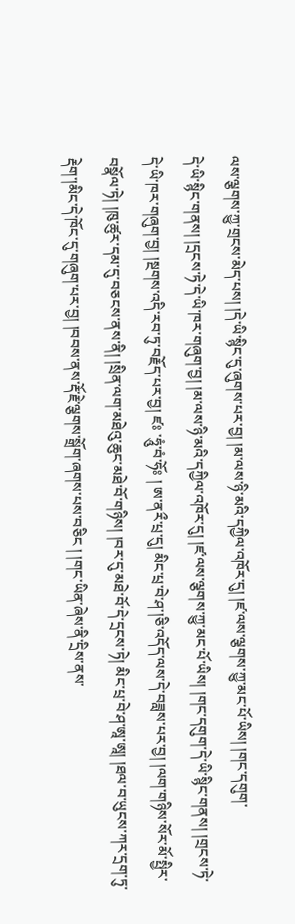ལས་ལྕགས་ཀྱུ་གྲངས་མེད་པས། །དེ་ཡི་སྙིང་དུ་ཞུགས་པར་བྱ། །མ་ལས་ཉི་མའི་དཀྱིལ་འཁོར་དུ། །ཛ་ལས་ལྕགས་ཀྱུ་མང་པོ་ཡིས། །གང་དགུག་
དེ་ཡི་སྙིང་གནས། །དྲངས་ཏེ་དེ་ཡི་ཁར་གཞུག་བྱ། །མ་ལས་ཉི་མའི་དཀྱིལ་འཁོར་དུ། །ཛ་ལས་ལྕགས་ཀྱུ་མང་པོ་ཡིས། །གང་དགུག་དེ་ཡི་སྙིང་གནས། །གྲངས་ཏེ་དེ་ཡི་ཁར་གཞུག་བྱ། །སྔགས་འདི་རབ་ཏུ་བརྗོད་པར་བྱ། ཛཿ ་ཧཱུཾ་བཾ་ཧོཿ ། ཨ་ནརྀ་པྲ་དུ། མིང་པྲ་བེ་ཤ་།ཅི་འདོད་ལས་དེ་བཟླས་པར་བྱ། །ལག་གཉིས་སོར་མོ་སྤྱིར་བསྣོལ་ཏེ། །ཁུ་ཚུར་དམ་དུ་བཅངས་ནས་ནི། །སྲིན་ལག་མཐེའུ་ཆུང་མཐེ་བོ་གཉིས། །བར་དུ་མཐེ་བོ་དེ་དྲངས་ཏེ། མིང་པྲ་བེ་ཤ་ཨཱ་ཨཱ། །ཐལ་བ་ཡུངས་ཀར་དྲག་ཏུ་རྡེག་།མིང་དེ་ཁོང་དུ་གཞུག་པར་བྱ། །བབས་ནས་རྡོ་རྗེ་ལྕགས་སྒྲོག་ཞགས་པས་བཅིང ། །གང་ཡིན་ཞེས་ནི་དྲིས་ནས་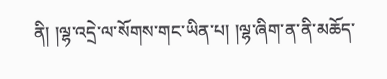ནི། །ལྷ་འདྲེ་ལ་སོགས་གང་ཡིན་པ། །ལྷ་ཞིག་ན་ནི་མཆོད་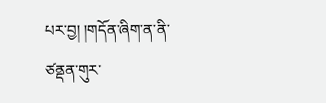པར་བྱ། །གདོན་ཞིག་ན་ནི་ཙནྡན་གུར་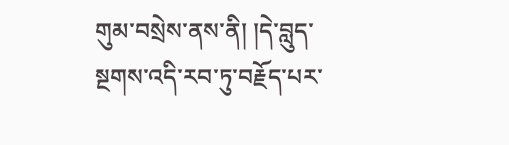གུམ་བསྲེས་ནས་ནི། །དེ་བླུད་སྔགས་འདི་རབ་ཏུ་བརྗོད་པར་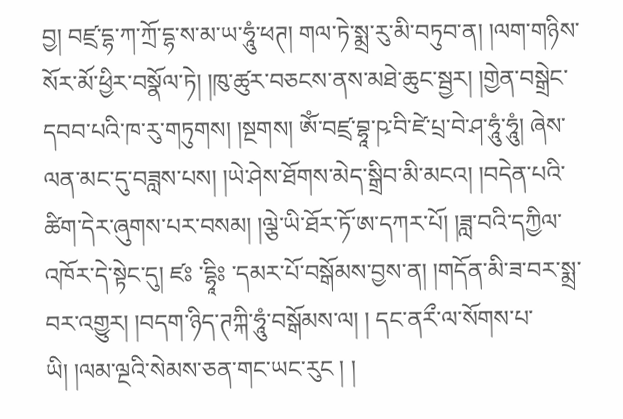བྱ། བཛྲ་དྷ་ཀ་ཀྲོ་དྷ་ས་མ་ཡ་ཧཱུཾ་ཕཊ། གལ་ཏེ་སྨྲ་རུ་མི་བཏུབ་ན། །ལག་གཉིས་སོར་མོ་ཕྱིར་བསྣོལ་ཏེ། །ཁུ་ཚུར་བཅངས་ནས་མཐེ་ཆུང་སྦྱར། །གྱེན་བསྒྲེང་དབབ་པའི་ཁ་རུ་གཏུགས། །སྔགས། ཨོཾ་བཛྲ་བྷཱ་ཥ་བི་ཛེ་པྲ་བེ་ཤ་ཧཱུཾ་ཧཱུཾ། ཞེས་ལན་མང་དུ་བཟླས་པས། །ཡེ་ཤེས་ཐོགས་མེད་སྒྲིབ་མི་མངའ། །བདེན་པའི་ཚིག་དེར་ཞུགས་པར་བསམ། །ལྕེ་ཡི་ཐོར་ཏོ་ཨ་དཀར་པོ། །ཟླ་བའི་དཀྱིལ་འཁོར་དེ་སྟེང་དུ། ཛཿ ་དྷཱིཿ ་དམར་པོ་བསྒོམས་བྱས་ན། །གདོན་མི་ཟ་བར་སྨྲ་བར་འགྱུར། །བདག་ཉིད་ཊཀྐི་ཧཱུཾ་བསྒོམས་ལ། ། དང་ནརྀ་ལ་སོགས་པ་ཡི། །ལམ་ལྔའི་སེམས་ཅན་གང་ཡང་རུང ། །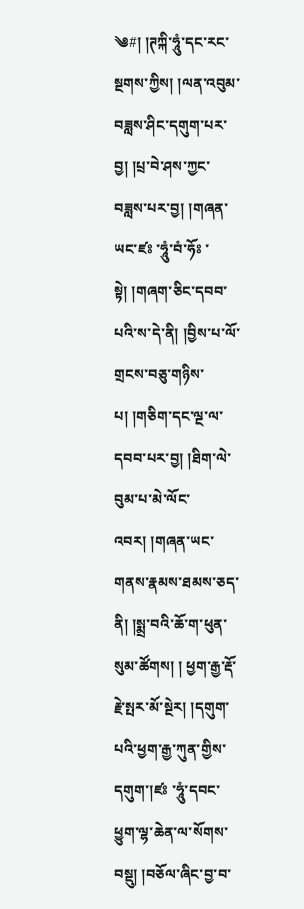༄#། །ཊཀྐི་ཧཱུཾ་དང་རང་སྔགས་ཀྱིས། །ལན་འབུམ་བཟླས་ཤིང་དགུག་པར་བྱ། །པྲ་བེ་ཤས་ཀྱང་བཟླས་པར་བྱ། །གཞན་ཡང་ཛཿ ་ཧཱུཾ་བཾ་ཧོཿ ་སྟེ། །གཞག་ཅིང་དབབ་པའི་ས་དེ་ནི། །བྱིས་པ་ལོ་གྲངས་བཅུ་གཉིས་པ། །གཅིག་དང་ལྔ་ལ་དབབ་པར་བྱ། །ཐིག་ལེ་བུམ་པ་མེ་ལོང་འབར། །གཞན་ཡང་གནས་རྣམས་ཐམས་ཅད་ནི། །སྨྲ་བའི་ཆོ་ག་ཕུན་སུམ་ཚོགས། ། ཕྱག་རྒྱ་རྡོ་རྗེ་སྤར་མོ་སྔེར། །དགུག་པའི་ཕྱག་རྒྱ་ཀུན་གྱིས་དགུག་།ཛཿ ་ཧཱུཾ་དབང་ཕྱུག་ལྷ་ཆེན་ལ་སོགས་བསྡུ། །བཅོལ་ཞིང་བྱ་བ་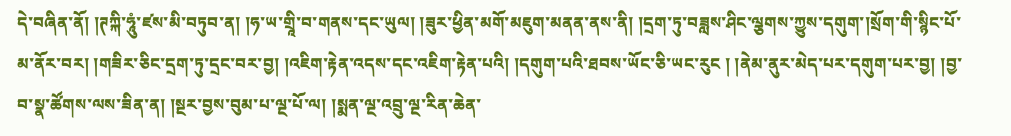དེ་བཞིན་ནོ། །ཊཀྐི་ཧཱུཾ་ཛས་མི་བཏུབ་ན། །ཧ་ཡ་གྲཱི་བ་གནས་དང་ཡུལ། །ཟུར་ཕྱིན་མགོ་མཇུག་མནན་ནས་ནི། །དྲག་ཏུ་བཟླས་ཤིང་ལྕགས་ཀྱུས་དགུག་།སྲོག་གི་སྙིང་པོ་མ་ནོར་བར། །གཟིར་ཅིང་དྲག་ཏུ་དྲང་བར་བྱ། །འཇིག་རྟེན་འདས་དང་འཇིག་རྟེན་པའི། །དགུག་པའི་ཐབས་ཡོང་ཅི་ཡང་རུང ། །ནེམ་ནུར་མེད་པར་དགུག་པར་བྱ། །བྱ་བ་སྣ་ཚོགས་ལས་ཟིན་ན། །སྔར་བྱས་བུམ་པ་ལྔ་པོ་ལ། །སྨན་ལྔ་འབྲུ་ལྔ་རིན་ཆེན་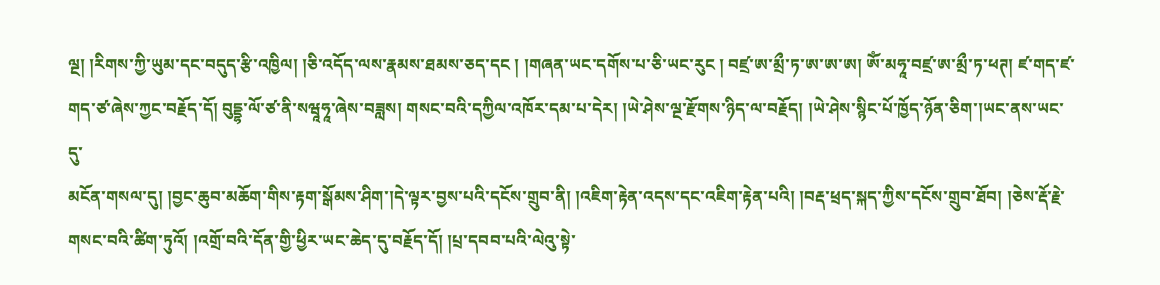ལྔ། །རིགས་ཀྱི་ཡུམ་དང་བདུད་རྩི་འཁྱིལ། །ཅི་འདོད་ལས་རྣམས་ཐམས་ཅད་དང ། །གཞན་ཡང་དགོས་པ་ཅི་ཡང་རུང ། བཛྲ་ཨ་མྲྀ་ཏ་ཨ་ཨ་ཨ། ཨོཾ་མཧཱ་བཛྲ་ཨ་མྲྀ་ཏ་ཕཊ། ཛ་གད་ཛ་གད་ཙ་ཞེས་ཀྱང་བརྗོད་དོ། བུདྡྷ་ལོ་ཙ་ནི་སཝཱཧཱ་ཞེས་བཟླས། གསང་བའི་དཀྱིལ་འཁོར་དམ་པ་དེར། །ཡེ་ཤེས་ལྔ་རྫོགས་ཉིད་ལ་བརྗོད། །ཡེ་ཤེས་སྙིང་པོ་ཁྱོད་ཉོན་ཅིག་།ཡང་ནས་ཡང་དུ་
མངོན་གསལ་དུ། །བྱང་ཆུབ་མཆོག་གིས་རྟག་སྒོམས་ཤིག་།དེ་ལྟར་བྱས་པའི་དངོས་གྲུབ་ནི། །འཇིག་རྟེན་འདས་དང་འཇིག་རྟེན་པའི། །བརྡ་ཕྲད་སྐད་ཀྱིས་དངོས་གྲུབ་ཐོབ། །ཅེས་རྡོ་རྗེ་གསང་བའི་ཚིག་ཏུའོ། །འགྲོ་བའི་དོན་གྱི་ཕྱིར་ཡང་ཆེད་དུ་བརྗོད་དོ། །པྲ་དབབ་པའི་ལེའུ་སྟེ་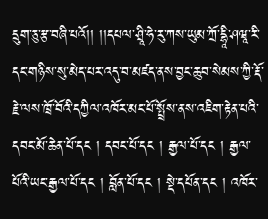དྲུག་ཅུ་རྩ་བཞི་པའོ།། །།དཔལ་ཤྲཱི་ཧེ་རུ་ཀས་ཡུམ་ཀྲོ་དྷཱི་ཤཝཱ་རི་དང་གཉིས་སུ་མེད་པར་འདུ་བ་མཛད་ནས་བྱང་ཆུབ་སེམས་ཀྱི་རྡོ་རྗེ་ལས་ཁྲོ་བོའི་དཀྱིལ་འཁོར་མང་པོ་སྤྲོས་ནས་འཇིག་རྟེན་པའི་དབང་མོ་ཆེན་པོ་དང ། དབང་པོ་དང ། རྒྱལ་པོ་དང ། རྒྱལ་པོའི་ཡང་རྒྱལ་པོ་དང ། བློན་པོ་དང ། སྡེ་དཔོན་དང ། འཁོར་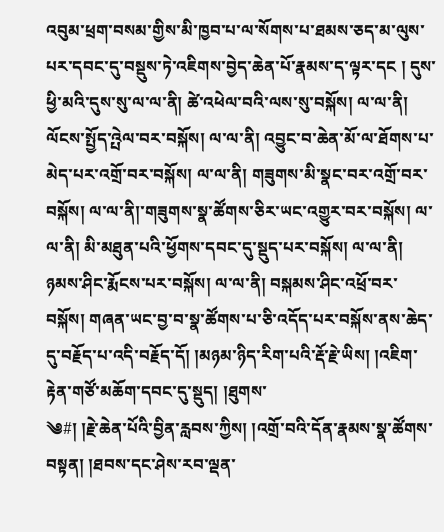འབུམ་ཕྲག་བསམ་གྱིས་མི་ཁྱབ་པ་ལ་སོགས་པ་ཐམས་ཅད་མ་ལུས་པར་དབང་དུ་བསྡུས་ཏེ་འཇིགས་བྱེད་ཆེན་པོ་རྣམས་ད་ལྟར་དང ། དུས་ཕྱི་མའི་དུས་སུ་ལ་ལ་ནི། ཚེ་འཕེལ་བའི་ལས་སུ་བསྐོས། ལ་ལ་ནི། ལོངས་སྤྱོད་འྤེལ་བར་བསྐོས། ལ་ལ་ནི། འབྱུང་བ་ཆེན་མོ་ལ་ཐོགས་པ་མེད་པར་འགྲོ་བར་བསྐོས། ལ་ལ་ནི། གཟུགས་མི་སྣང་བར་འགྲོ་བར་བསྐོས། ལ་ལ་ནི།་གཟུགས་སྣ་ཚོགས་ཅིར་ཡང་འགྱུར་བར་བསྐོས། ལ་ལ་ནི། མི་མཐུན་པའི་ཕྱོགས་དབང་དུ་སྡུད་པར་བསྐོས། ལ་ལ་ནི། ཉམས་ཤིང་རྨོངས་པར་བསྐོས། ལ་ལ་ནི། བསྐམས་ཤིང་འཕྲོ་བར་བསྐོས། གཞན་ཡང་བྱ་བ་སྣ་ཚོགས་པ་ཅི་འདོད་པར་བསྐོས་ནས་ཆེད་དུ་བརྗོད་པ་འདི་བརྗོད་དོ། །མཉམ་ཉིད་རིག་པའི་རྡོ་རྗེ་ཡིས། །འཇིག་རྟེན་གཙོ་མཆོག་དབང་དུ་སྡུད། །ཐུགས་
༄#། །རྗེ་ཆེན་པོའི་བྱིན་རླབས་ཀྱིས། །འགྲོ་བའི་དོན་རྣམས་སྣ་ཚོགས་བསྟན། །ཐབས་དང་ཤེས་རབ་ལྡན་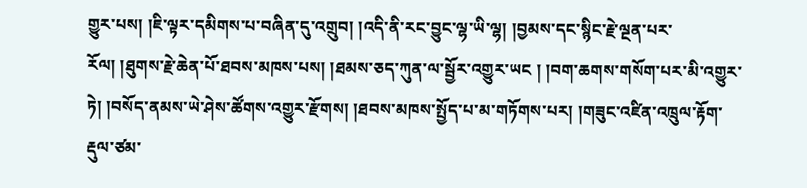གྱུར་པས། །ཇི་ལྟར་དམིགས་པ་བཞིན་དུ་འགྲུབ། །འདི་ནི་རང་བྱུང་ལྷ་ཡི་ལྷ། །བྱམས་དང་སྙིང་རྗེ་ལྔན་པར་རོལ། །ཐུགས་རྗེ་ཆེན་པོ་ཐབས་མཁས་པས། །ཐམས་ཅད་ཀུན་ལ་སྦྱོར་འགྱུར་ཡང ། །བག་ཆགས་གསོག་པར་མི་འགྱུར་ཏེ། །བསོད་ནམས་ཡེ་ཤེས་ཚོགས་འགྱུར་རྫོགས། །ཐབས་མཁས་སྤྱོད་པ་མ་གཏོགས་པར། །གཟུང་འཛིན་འཁྲུལ་རྟོག་རྡུལ་ཙམ་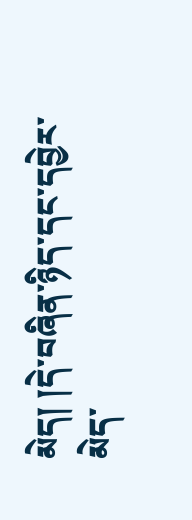མེད། །དེ་བཞིན་ཉིད་དང་དབྱེར་མེད་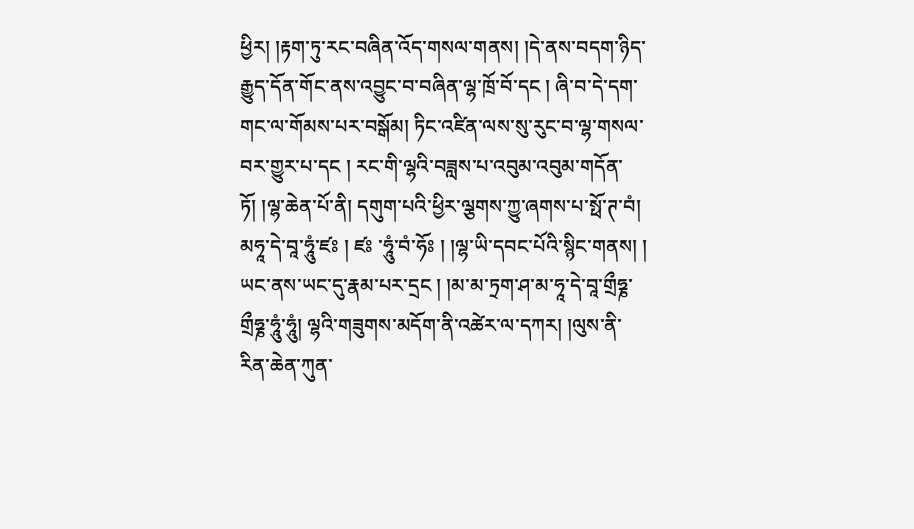ཕྱིར། །རྟག་ཏུ་རང་བཞིན་འོད་གསལ་གནས། །དེ་ནས་བདག་ཉིད་རྒྱུད་དོན་གོང་ནས་འབྱུང་བ་བཞིན་ལྷ་ཁྲོ་བོ་དང ། ཞི་བ་དེ་དག་གང་ལ་གོམས་པར་བསྒོམ། ཏིང་འཛིན་ལས་སུ་རུང་བ་ལྷ་གསལ་བར་གྱུར་པ་དང ། རང་གི་ལྷའི་བཟླས་པ་འབུམ་འབུམ་གདོན་ཏོ། །ལྷ་ཆེན་པོ་ནི། དགུག་པའི་ཕྱིར་ལྕགས་ཀྱུ་ཞགས་པ་སྥོ་ཊ་བཾ། མཧཱ་དེ་བཱ་ཧཱུཾ་ཛཿ ། ཛཿ ་ཧཱུཾ་བཾ་ཧོཿ ། །ལྷ་ཡི་དབང་པོའི་སྙིང་གནས། ། ཡང་ནས་ཡང་དུ་རྣམ་པར་དྲང ། །མ་མ་ཏྲག་ཤ་མ་ཧཱ་དེ་བཱ་གྲྀཧྞ་གྲྀཧྞ་ཧཱུཾ་ཧཱུཾ། ལྷའི་གཟུགས་མདོག་ནི་འཚེར་ལ་དཀར། །ལུས་ནི་རིན་ཆེན་ཀུན་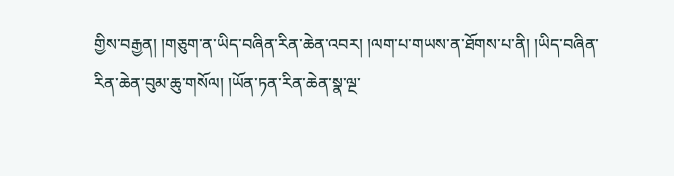གྱིས་བརྒྱན། །གཅུག་ན་ཡིད་བཞིན་རིན་ཆེན་འབར། །ལག་པ་གཡས་ན་ཐོགས་པ་ནི། །ཡིད་བཞིན་རིན་ཆེན་བུམ་ཆུ་གསོལ། །ཡོན་ཏན་རིན་ཆེན་སྣ་ལྔ་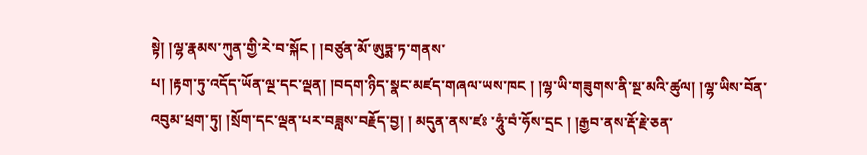སྟེ། །ལྷ་རྣམས་ཀུན་གྱི་རེ་བ་སྐོང ། །བཙུན་མོ་ཨུཏྨ་ཏ་གནས་
པ། །རྟག་ཏུ་འདོད་ཡོན་ལྔ་དང་ལྡན། །བདག་ཉིད་སྣང་མཛད་གཞལ་ཡས་ཁང ། །ལྷ་ཡི་གཟུགས་ནི་སྔ་མའི་ཚུལ། །ལྷ་ཡིས་བོན་འབུམ་ཕྲག་ཏུ། །སྲོག་དང་ལྡན་པར་བཟླས་བརྗོད་བྱ། ། མདུན་ནས་ཛཿ ་ཧཱུཾ་བཾ་ཧོས་དྲང ། །རྒྱབ་ནས་རྡོ་རྗེ་ཅན་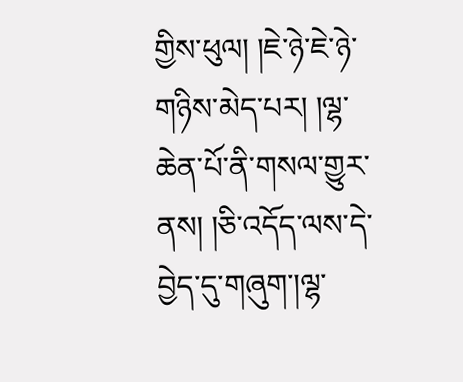གྱིས་ཕུལ། །ཇེ་ཉེ་ཇེ་ཉེ་གཉིས་མེད་པར། །ལྷ་ཆེན་པོ་ནི་གསལ་གྱུར་ནས། །ཅི་འདོད་ལས་དེ་བྱེད་དུ་གཞུག་།ལྷ་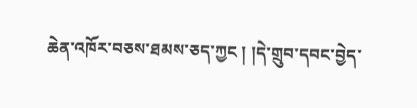ཆེན་འཁོར་བཅས་ཐམས་ཅད་ཀྱང ། །དེ་གྲུབ་དབང་བྱེད་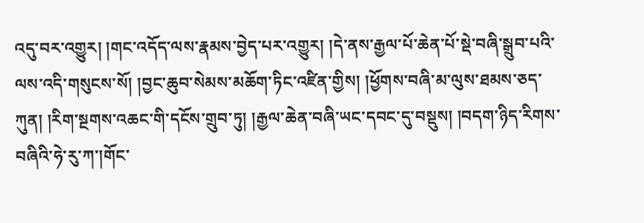འདུ་བར་འགྱུར། །གང་འདོད་ལས་རྣམས་བྱེད་པར་འགྱུར། །དེ་ནས་རྒྱལ་པོ་ཆེན་པོ་སྡེ་བཞི་སྒྲུབ་པའི་ལས་འདི་གསུངས་སོ། །བྱང་ཆུབ་སེམས་མཆོག་ཏིང་འཛིན་གྱིས། །ཕྱོགས་བཞི་མ་ལུས་ཐམས་ཅད་ཀུན། །རིག་སྔགས་འཆང་གི་དངོས་གྲུབ་ཏུ། །རྒྱལ་ཆེན་བཞི་ཡང་དབང་དུ་བསྡུས། །བདག་ཉིད་རིགས་བཞིའི་ཧེ་རུ་ཀ་།གོང་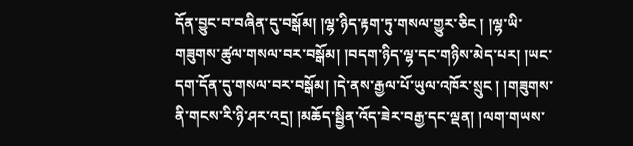དོན་བྱུང་བ་བཞིན་དུ་བསྒོམ། །ལྷ་ཉིད་རྟག་ཏུ་གསལ་གྱུར་ཅིང ། །ལྷ་ཡི་གཟུགས་ཚུལ་གསལ་བར་བསྒོམ། །བདག་ཉིད་ལྷ་དང་གཉིས་མེད་པར། །ཡང་དག་དོན་དུ་གསལ་བར་བསྒོམ། །དེ་ནས་རྒྱལ་པོ་ཡུལ་འཁོར་སྲུང ། །གཟུགས་ནི་གངས་རི་ཉི་ཤར་འདྲ། །མཆོད་སྦྱིན་འོད་ཟེར་བརྒྱ་དང་ལྡན། །ལག་གཡས་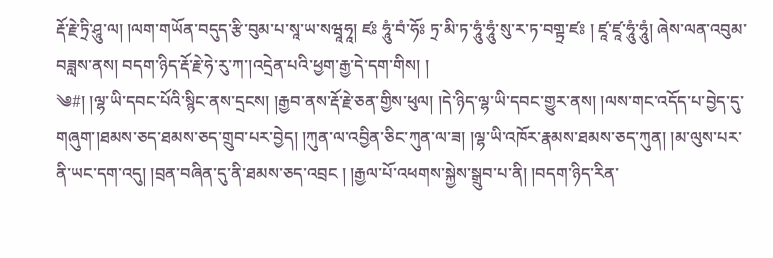རྡོ་རྗེ་ཏྲི་ཤཱུ་ལ། །ལག་གཡོན་བདུད་རྩི་བུམ་པ་སཱ་ཡ་སཝཱཧཱ། ཛཿ ཧཱུཾ་བཾ་ཧོཿ ཏྲ་མི་ཏ་ཧཱུཾ་ཧཱུཾ་སུ་ར་ཏ་བགྟྲ་ཛཿ ། ཛཱ་ཛཱ་ཧཱུཾ་ཧཱུཾ། ཞེས་ལན་འབུམ་བཟླས་ནས། བདག་ཉིད་རྡོ་རྗེ་ཧེ་རུ་ཀ་།འདྲེན་པའི་ཕྱག་རྒྱ་དེ་དག་གིས། །
༄#། །ལྷ་ཡི་དབང་པོའི་སྙིང་ནས་དྲངས། །རྒྱབ་ནས་རྡོ་རྗེ་ཅན་གྱིས་ཕུལ། །དེ་ཉིད་ལྷ་ཡི་དབང་གྱུར་ནས། །ལས་གང་འདོད་པ་བྱེད་དུ་གཞུག་།ཐམས་ཅད་ཐམས་ཅད་གྲུབ་པར་བྱེད། །ཀུན་ལ་འབྱིན་ཅིང་ཀུན་ལ་ཟ། །ལྷ་ཡི་འཁོར་རྣམས་ཐམས་ཅད་ཀུན། །མ་ལུས་པར་ནི་ཡང་དག་འདུ། །བྲན་བཞིན་དུ་ནི་ཐམས་ཅད་འབྲང ། །རྒྱལ་པོ་འཕགས་སྐྱེས་སྒྲུབ་པ་ནི། །བདག་ཉིད་རིན་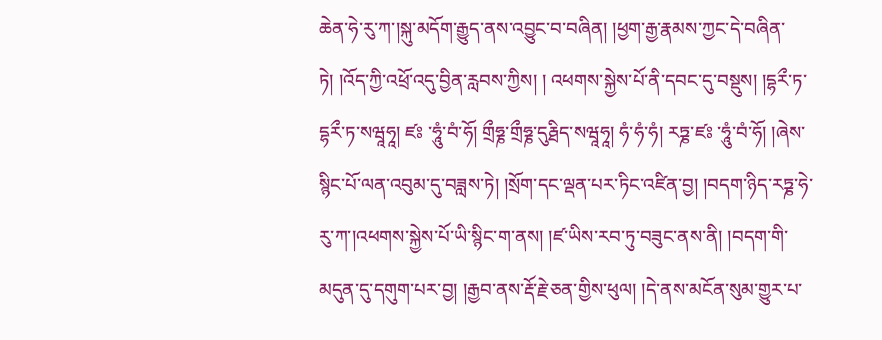ཆེན་ཧེ་རུ་ཀ་།སྐུ་མདོག་རྒྱུད་ནས་འབྱུང་བ་བཞིན། །ཕྱག་རྒྱ་རྣམས་ཀྱང་དེ་བཞིན་ཏེ། །འོད་ཀྱི་འཕྲོ་འདུ་བྱིན་རླབས་ཀྱིས། ། འཕགས་སྐྱེས་པོ་ནི་དབང་དུ་བསྡུས། །དྷརྀ་ཏ་དྷརྀ་ཏ་སཝཱཧཱ། ཛཿ ་ཧཱུཾ་བཾ་ཧོ། གྲྀཧྞ་གྲྀཧྞ་དུརྠིད་སཝཱཧཱ། ཧཾ་ཧཾ་ཧཾ། རཏྞ་ཛཿ ་ཧཱུཾ་བཾ་ཧོ། །ཞེས་སྙིང་པོ་ལན་འབུམ་དུ་བཟླས་ཏེ། །སྲོག་དང་ལྡན་པར་ཏིང་འཛིན་བྱ། །བདག་ཉིད་རཏྞ་ཧེ་རུ་ཀ་།འཕགས་སྐྱེས་པོ་ཡི་སྙིང་ག་ནས། །ཛ་ཡིས་རབ་ཏུ་བཟུང་ནས་ནི། །བདག་གི་མདུན་དུ་དགུག་པར་བྱ། །རྒྱབ་ནས་རྡོ་རྗེ་ཅན་གྱིས་ཕུལ། །དེ་ནས་མངོན་སུམ་གྱུར་པ་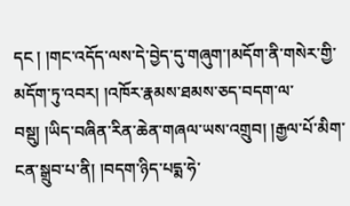དང ། །གང་འདོད་ལས་དེ་བྱེད་དུ་གཞུག་།མདོག་ནི་གསེར་གྱི་མདོག་ཏུ་འབར། །འཁོར་རྣམས་ཐམས་ཅད་བདག་ལ་བསྡུ། །ཡིད་བཞིན་རིན་ཆེན་གཞལ་ཡས་འགྲུབ། །རྒྱལ་པོ་མིག་ངན་སྒྲུབ་པ་ནི། །བདག་ཉིད་པདྨ་ཧེ་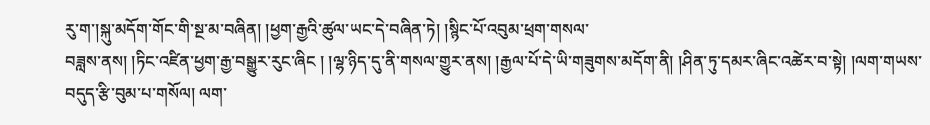རུ་ག་།སྐུ་མདོག་གོང་གི་སྔ་མ་བཞིན། །ཕྱག་རྒྱའི་ཚུལ་ཡང་དེ་བཞིན་ཏེ། །སྙིང་པོ་འབུམ་ཕྲག་གསལ་
བཟླས་ནས། །ཏིང་འཛིན་ཕྱག་རྒྱ་བསྒྱུར་རུང་ཞིང ། །ལྷ་ཉིད་དུ་ནི་གསལ་གྱུར་ནས། །རྒྱལ་པོ་དེ་ཡི་གཟུགས་མདོག་ནི། །ཤིན་ཏུ་དམར་ཞིང་འཚེར་བ་སྟེ། །ལག་གཡས་བདུད་རྩི་བུམ་པ་གསོལ། ལག་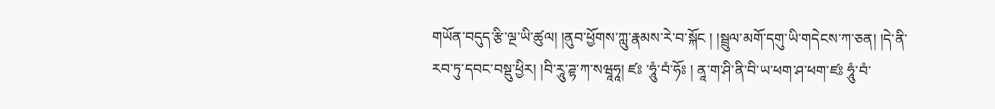གཡོན་བདུད་རྩི་ལྔ་ཡི་ཚུལ། །ནུབ་ཕྱོགས་ཀླུ་རྣམས་རེ་བ་སྐོང ། །སྦྲུལ་མགོ་དགུ་ཡི་གདེངས་ཀ་ཅན། །དེ་ནི་རབ་ཏུ་དབང་བསྡུ་ཕྱིར། །བི་རཱུ་ཌྷ་ཀ་སཝཱཧཱ། ཛཿ ་ཧཱུཾ་བཾ་ཧོཿ ། ནཱ་ག་ཤི་ནི་བི་ཡ་ཕག་ཤ་ཕག་ཛཿ ཧཱུཾ་བཾ་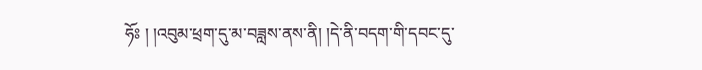ཧོཿ ། །འབུམ་ཕྲག་དུ་མ་བཟླས་ནས་ནི། །དེ་ནི་བདག་གི་དབང་དུ་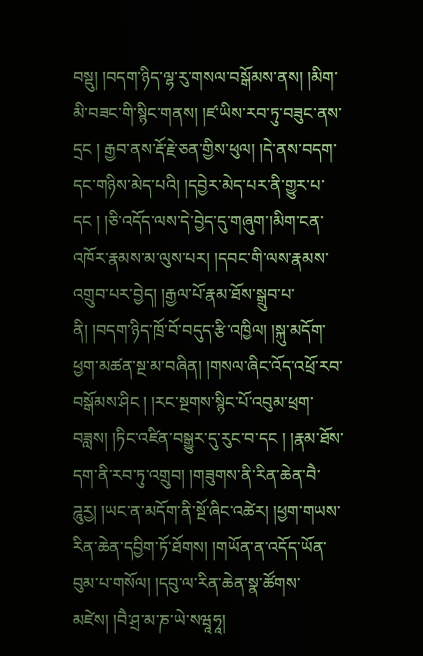བསྡུ། །བདག་ཉིད་ལྷ་རུ་གསལ་བསྒོམས་ནས། །མིག་མི་བཟང་གི་སྙིང་གནས། །ཛ་ཡིས་རབ་ཏུ་བཟུང་ནས་དྲང ། རྒྱབ་ནས་རྡོ་རྗེ་ཅན་གྱིས་ཕུལ། །དེ་ནས་བདག་དང་གཉིས་མེད་པའི། །དབྱེར་མེད་པར་ནི་གྱུར་པ་དང ། །ཅི་འདོད་ལས་དེ་བྱེད་དུ་གཞུག་།མིག་ངན་འཁོར་རྣམས་མ་ལུས་པར། །དབང་གི་ལས་རྣམས་འགྲུབ་པར་བྱེད། །རྒྱལ་པོ་རྣམ་ཐོས་སྒྲུབ་པ་ནི། །བདག་ཉིད་ཁྲོ་བོ་བདུད་རྩི་འཁྱིལ། །སྐུ་མདོག་ཕྱག་མཚན་སྔ་མ་བཞིན། །གསལ་ཞིང་འོད་འཕྲོ་རབ་བསྒོམས་ཤིང ། །རང་སྔགས་སྙིང་པོ་འབུམ་ཕྲག་བཟླས། །ཏིང་འཛིན་བསྒྱུར་དུ་རུང་བ་དང ། །རྣམ་ཐོས་དག་ནི་རབ་ཏུ་འགྲུབ། །གཟུགས་ནི་རིན་ཆེན་བཻ་ཌཱུརྱ། །ཡང་ན་མདོག་ནི་སྔོ་ཞིང་འཚེར། །ཕྱག་གཡས་རིན་ཆེན་དབྱིག་ཏོ་ཐོགས། །གཡོན་ན་འདོད་ཡོན་བུམ་པ་གསོལ། །དབུ་ལ་རིན་ཆེན་སྣ་ཚོགས་མཛེས། །བཻ་ཤྲ་མ་ཎ་ཡེ་སཝཱཧཱ།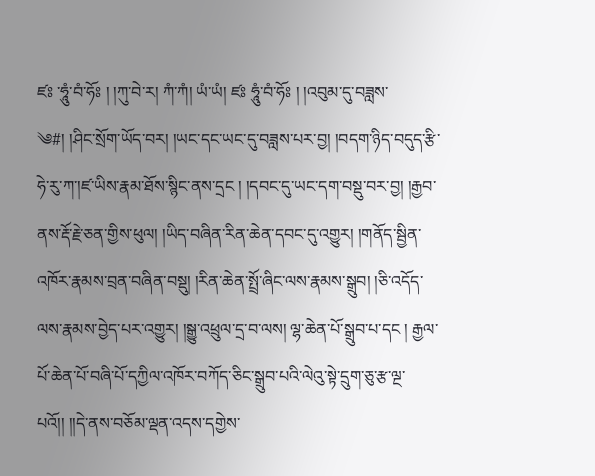ཛཿ ་ཧཱུཾ་བཾ་ཧོཿ ། །ཀུ་བེ་ར། ཀཾ་ཀཾ། ཡཾ་ཡཾ། ཛཿ ཧཱུཾ་བཾ་ཧོཿ ། །འབུམ་དུ་བཟླས་
༄#། །ཤིང་སྲོག་ཡོད་བར། །ཡང་དང་ཡང་དུ་བཟླས་པར་བྱ། །བདག་ཉིད་བདུད་རྩི་ཧེ་རུ་ཀ་།ཛ་ཡིས་རྣམ་ཐོས་སྙིང་ནས་དྲང ། །དབང་དུ་ཡང་དག་བསྡུ་བར་བྱ། །རྒྱབ་ནས་རྡོ་རྗེ་ཅན་གྱིས་ཕུལ། །ཡིད་བཞིན་རིན་ཆེན་དབང་དུ་འགྱུར། །གནོད་སྦྱིན་འཁོར་རྣམས་བྲན་བཞིན་བསྡུ། །རིན་ཆེན་སྤྲོ་ཞིང་ལས་རྣམས་སྒྲུབ། །ཅི་འདོད་ལས་རྣམས་བྱེད་པར་འགྱུར། །སྒྱུ་འཕྲུལ་དྲ་བ་ལས། ལྷ་ཆེན་པོ་སྒྲུབ་པ་དང ། རྒྱལ་པོ་ཆེན་པོ་བཞི་པོ་དཀྱིལ་འཁོར་བཀོད་ཅིང་སྒྲུབ་པའི་ལེའུ་སྟེ་དྲུག་ཅུ་རྩ་ལྔ་པའོ།། །།དེ་ནས་བཅོམ་ལྡན་འདས་དགྱེས་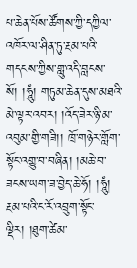པ་ཆེན་པོས་ཚོགས་ཀྱི་དཀྱིལ་འཁོར་ལ་ཤིན་ཏུ་རྔམ་པའི་གདངས་ཀྱིས་གླུ་འདི་བླངས་སོ། །ཧཱུཾ། གཏུམ་ཆེན་དུས་མཐའི་མེ་ལྟར་འབར། །འོད་ཟེར་ཉི་མ་འབུམ་གྱི་གཟི།། ཁྲོ་གཉེར་གློག་སྟོང་འགྱུ་བ་བཞིན། །མཆེ་བ་ཟངས་ཡག་ཟ་བྱེད་ཆེ་ཧོ། །ཧཱུཾ། རྔམ་པའི་ང་རོ་འབྲུག་སྟོང་ལྡིར། །ཐུག་ཚེམ་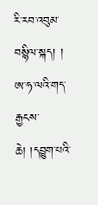རི་རབ་འབུམ་བསྙིལ་སྐད། ། ཨ་ཧ་ལའི་གད་རྒྱངས་ཆེ། །དབྱུག་པའི་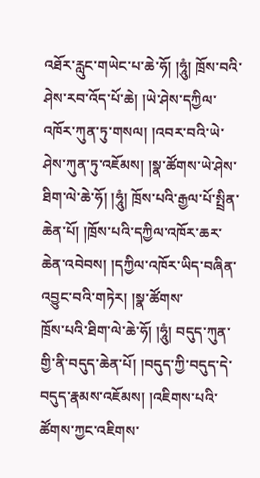འཐོར་རླུང་གཡེང་པ་ཆེ་ཧོ། །ཧཱུཾ། ཁྲོས་བའི་ཤེས་རབ་འོད་པོ་ཆེ། །ཡེ་ཤེས་དཀྱིལ་འཁོར་ཀུན་ཏུ་གསལ། །འབར་བའི་ཡེ་ཤེས་ཀུན་ཏུ་འཇོམས། །སྣ་ཚོགས་ཡེ་ཤེས་ཐིག་ལེ་ཆེ་ཧོ། །ཧཱུཾ། ཁྲོས་པའི་རྒྱལ་པོ་སྤྲིན་ཆེན་པོ། །ཁྲོས་པའི་དཀྱིལ་འཁོར་ཆར་ཆེན་འབེབས། །དཀྱིལ་འཁོར་ཡིད་བཞིན་འབྱུང་བའི་གཏེར། །སྣ་ཚོགས་
ཁྲོས་པའི་ཐིག་ལེ་ཆེ་ཧོ། །ཧཱུཾ། བདུད་ཀུན་གྱི་ནི་བདུད་ཆེན་པོ། །བདུད་ཀྱི་བདུད་དེ་བདུད་རྣམས་འཇོམས། །འཇིགས་པའི་ཚོགས་ཀྱང་འཇིགས་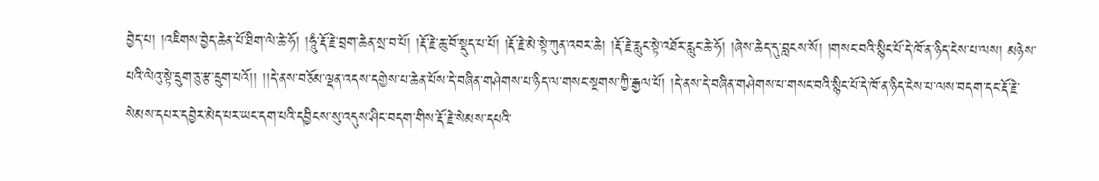བྱེད་པ། །འཇིགས་བྱེད་ཆེན་པོ་ཐིག་ལེ་ཆེ་ཧོ། །ཧཱུཾ་རྡོ་རྗེ་བྲག་ཆེན་སྲ་བ་པོ། །རྡོ་རྗེ་ཆུ་བོ་སྡུད་པ་པོ། །རྡོ་རྗེ་མེ་སྟེ་ཀུན་འབར་ཆེ། །རྡོ་རྗེ་རླུང་སྟེ་འཐོར་རླུང་ཆེ་ཧོ། །ཞེས་ཆེད་དུ་བླངས་སོ། །གསང་བའི་སྙིང་པོ་དེ་ཁོ་ན་ཉིད་ངེས་པ་ལས། མཉེས་པའི་ལེའུ་སྟེ་དྲུག་ཅུ་རྩ་དྲུག་པའོ།། །།དེ་ནས་བཅོམ་ལྡན་འདས་དགྱེས་པ་ཆེན་པོས་དེ་བཞིན་གཤེགས་པ་ཉིད་ལ་གསང་སྔགས་ཀྱི་རྒྱལ་པོ། །དེ་ནས་དེ་བཞིན་གཤེགས་པ་གསང་བའི་སྙིང་པོ་དེ་ཁོ་ན་ཉིད་ངེས་པ་ལས་བདག་དང་རྡོ་རྗེ་སེམས་དཔར་དབྱེར་མེད་པར་ཡང་དག་པའི་དབྱིངས་སུ་འདུས་ཤིང་བདག་གིས་རྡོ་རྗེ་སེམས་དཔའི་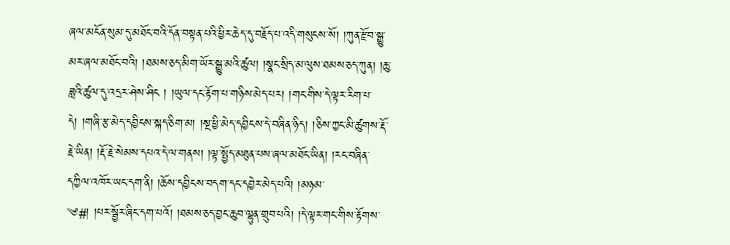ཞལ་མངོན་སུམ་དུ་མཐོང་བའི་དོན་བསྟན་པའི་ཕྱིར་ཆེད་དུ་བརྗོད་པ་འདི་གསུངས་སོ། །ཀུན་རྫོབ་སྒྱུ་མར་ཞལ་མཐོང་བའི། །ཐམས་ཅད་མིག་ཡོར་སྒྱུ་མའི་ཚུལ། །སྣང་སྲིད་མ་ལུས་ཐམས་ཅད་ཀུན། །ཆུ་ཟླའི་ཚུལ་དུ་འདྲར་ཤེས་ཤིང ། །ཡུལ་དང་རྟོག་པ་གཉིས་མེད་པར། །གང་གིས་དེ་ལྟར་རིག་པ་དེ། །གཞི་རྩ་མེད་དབྱིངས་སྐད་ཅིག་མ། །སྔ་ཕྱི་མེད་དབྱིངས་དེ་བཞིན་ཉིད། །ཅིས་ཀྱང་མི་ཚུགས་རྡོ་རྗེ་ཡིན། །རྡོ་རྗེ་སེམས་དཔའ་དེ་ལ་གནས། །ལྟ་སྤྱོད་མཐུན་པས་ཞལ་མཐོང་ཡིན། །རང་བཞིན་དཀྱིལ་འཁོར་ཡང་དག་ནི། །ཆོས་དབྱིངས་བདག་དང་དབྱེར་མེད་པའི། །མཉམ་
༄#། །པར་སྦྱོར་ཞིང་དག་པའོ། །ཐམས་ཅད་བྱང་ཆུབ་ལྷུན་གྲུབ་པའི། །དེ་ལྟར་གང་གིས་རྟོགས་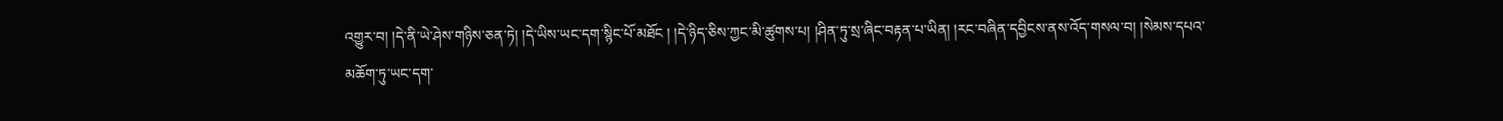འགྱུར་བ། །དེ་ནི་ཡེ་ཤེས་གཉིས་ཅན་ཏེ། །དེ་ཡིས་ཡང་དག་སྙིང་པོ་མཐོང ། །དེ་ཉིད་ཅིས་ཀྱང་མི་ཚུགས་པ། །ཤིན་ཏུ་སྲ་ཞིང་བརྟན་པ་ཡིན། །རང་བཞིན་དབྱིངས་ནས་འོད་གསལ་བ། །སེམས་དཔའ་མཆོག་ཏུ་ཡང་དག་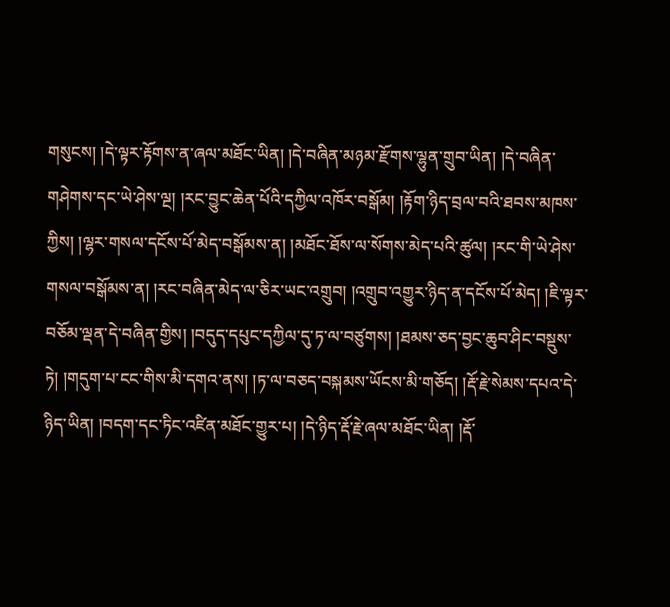གསུངས། །དེ་ལྟར་རྟོགས་ན་ཞལ་མཐོང་ཡིན། །དེ་བཞིན་མཉམ་རྫོགས་ལྷུན་གྲུབ་ཡིན། །དེ་བཞིན་གཤེགས་དང་ཡེ་ཤེས་ལྔ། །རང་བྱུང་ཆེན་པོའི་དཀྱིལ་འཁོར་བསྒོམ། །རྟོག་ཉིད་བྲལ་བའི་ཐབས་མཁས་ཀྱིས། །ལྷར་གསལ་དངོས་པོ་མེད་བསྒོམས་ན། །མཐོང་ཐོས་ལ་སོགས་མེད་པའི་ཚུལ། །རང་གི་ཡེ་ཤེས་གསལ་བསྒོམས་ན། །རང་བཞིན་མེད་ལ་ཅིར་ཡང་འགྲུབ། །འགྲུབ་འགྱུར་ཉིད་ན་དངོས་པོ་མེད། །ཇི་ལྟར་བཅོམ་ལྡན་དེ་བཞིན་གྱིས། །བདུད་དཔུང་དཀྱིལ་དུ་ཏ་ལ་བཙུགས། །ཐམས་ཅད་བྱང་ཆུབ་ཤིང་བསྡུས་ཏེ། །གདུག་པ་ངང་གིས་མི་དགའ་ནས། །ཏ་ལ་བཅད་བསྐམས་ཡོངས་མི་གཅོད། །རྡོ་རྗེ་སེམས་དཔའ་དེ་ཉིད་ཡིན། །བདག་དང་ཏིང་འཛིན་མཐོང་གྱུར་པ། །དེ་ཉིད་རྡོ་རྗེ་ཞལ་མཐོང་ཡིན། །རྡོ་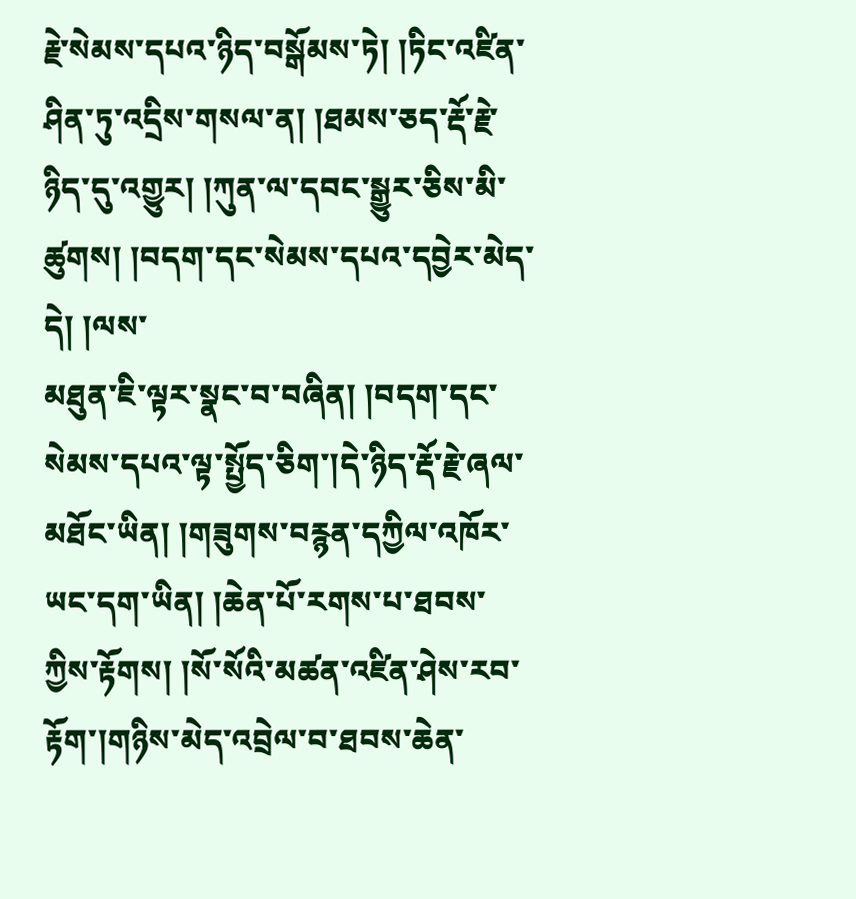རྗེ་སེམས་དཔའ་ཉིད་བསྒོམས་ཏེ། །ཏིང་འཛིན་ཤིན་ཏུ་འདྲིས་གསལ་ན། །ཐམས་ཅད་རྡོ་རྗེ་ཉིད་དུ་འགྱུར། །ཀུན་ལ་དབང་སྒྱུར་ཅིས་མི་ཚུགས། །བདག་དང་སེམས་དཔའ་དབྱེར་མེད་དེ། །ལས་
མཐུན་ཇི་ལྟར་སྣང་བ་བཞིན། །བདག་དང་སེམས་དཔའ་ལྟ་སྤྱོད་ཅིག་།དེ་ཉིད་རྡོ་རྗེ་ཞལ་མཐོང་ཡིན། །གཟུགས་བརྙན་དཀྱིལ་འཁོར་ཡང་དག་ཡིན། །ཆེན་པོ་རགས་པ་ཐབས་ཀྱིས་རྟོགས། །སོ་སོའི་མཚན་འཛིན་ཤེས་རབ་རྟོག་།གཉིས་མེད་འབྲེལ་བ་ཐབས་ཆེན་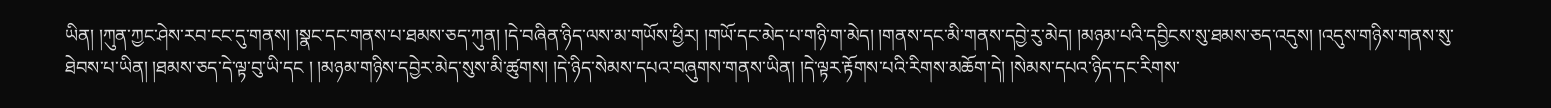ཡིན། །ཀུན་ཀྱང་ཤེས་རབ་ངང་དུ་གནས། །སྣང་དང་གནས་པ་ཐམས་ཅད་ཀུན། །དེ་བཞིན་ཉིད་ལས་མ་གཡོས་ཕྱིར། །གཡོ་དང་མེད་པ་གཉི་ག་མེད། །གནས་དང་མི་གནས་དབྱེ་རུ་མེད། །མཉམ་པའི་དབྱིངས་སུ་ཐམས་ཅད་འདུས། །འདུས་གཉིས་གནས་སུ་ཐེབས་པ་ཡིན། །ཐམས་ཅད་དེ་ལྟ་བུ་ཡི་དང ། །མཉམ་གཉིས་དབྱེར་མེད་སུས་མི་ཚུགས། །དེ་ཉིད་སེམས་དཔའ་བཞུགས་གནས་ཡིན། །དེ་ལྟར་རྟོགས་པའི་རིགས་མཆོག་དེ། །སེམས་དཔའ་ཉིད་དང་རིགས་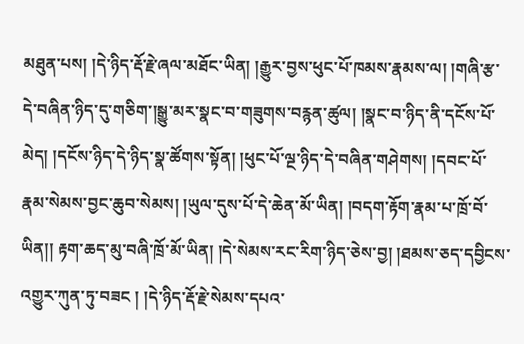མཐུན་པས། །དེ་ཉིད་རྡོ་རྗེ་ཞལ་མཐོང་ཡིན། །རྒྱུར་བྱས་ཕུང་པོ་ཁམས་རྣམས་ལ། །གཞི་རྩ་དེ་བཞིན་ཉིད་དུ་གཅིག་།སྒྱུ་མར་སྣང་བ་གཟུགས་བརྙན་ཚུལ། །སྣང་བ་ཉིད་ནི་དངོས་པོ་མེད། །དངོས་ཉིད་དེ་ཉིད་སྣ་ཚོགས་སྟོན། །ཕུང་པོ་ལྔ་ཉིད་དེ་བཞིན་གཤེགས། །དབང་པོ་རྣམ་སེམས་བྱང་ཆུབ་སེམས། །ཡུལ་དུས་པོ་དེ་ཆེན་མོ་ཡིན། །བདག་རྟོག་རྣམ་པ་ཁྲོ་བོ་ཡིན།། རྟག་ཆད་མུ་བཞི་ཁྲོ་མོ་ཡིན། །དེ་སེམས་རང་རིག་ཉིད་ཅེས་བྱ། །ཐམས་ཅད་དབྱིངས་འགྱུར་ཀུན་ཏུ་བཟང ། །དེ་ཉིད་རྡོ་རྗེ་སེམས་དཔའ་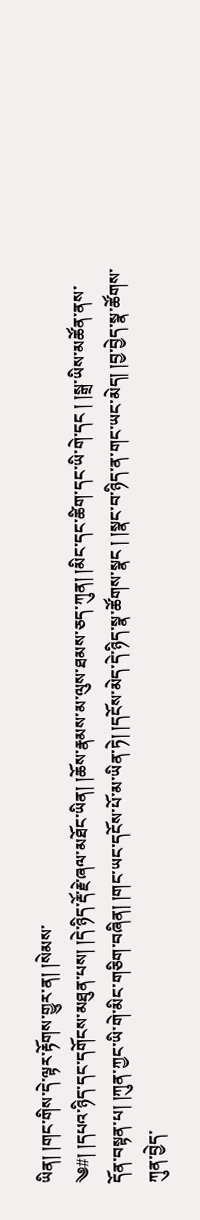ཡིན། །གང་གིས་དེ་ལྟར་རྟོགས་གྱུར་ན། །སེམས་
༄#། །དཔའ་ཉིད་དང་དགོངས་མཐུན་པས། །དེ་ཉིད་རྡོ་རྗེ་ཞལ་མཐོང་ཡིན། །ཆོས་རྣམས་མ་ལུས་ཐམས་ཅད་ཀུན། །མིང་དང་ཚིག་དང་ཡི་གེ་དང ། །སྒྲ་ཡིས་མཚོན་ནས་དོན་བསྟན་པ། །ཀུན་ཀྱང་ཡི་གེ་མིང་གཅིག་བཞིན། །གང་ཡང་དངོས་པོ་མ་ཡིན་ཏེ། །དངོས་མེད་དེ་ཉིད་སྣ་ཚོགས་སྣང ། །སྣང་བ་ཉིད་ན་གང་ཡང་མེད། །བྱ་བྱེད་སྣ་ཚོགས་ཀུན་བྱེད་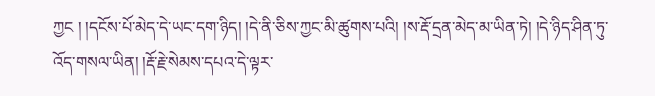ཀྱང ། །དངོས་པོ་མེད་དེ་ཡང་དག་ཉིད། །དེ་ནི་ཅིས་ཀྱང་མི་ཚུགས་པའི། །ས་རྡོ་དྲན་མེད་མ་ཡིན་ཏེ། །དེ་ཉིད་ཤིན་ཏུ་འོད་གསལ་ཡིན། །རྡོ་རྗེ་སེམས་དཔའ་དེ་ལྟར་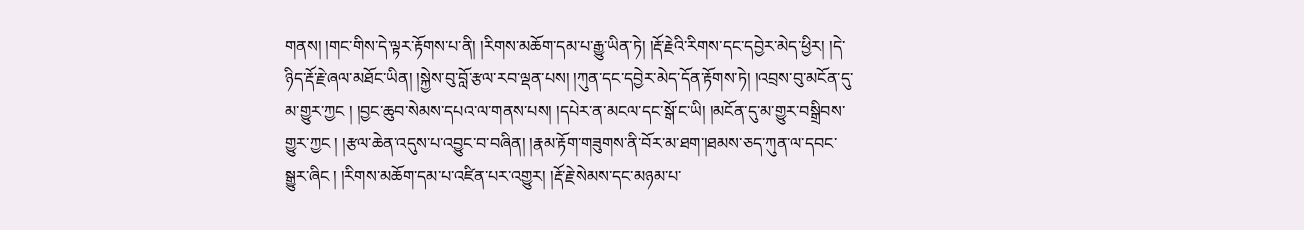གནས། །གང་གིས་དེ་ལྟར་རྟོགས་པ་ནི། །རིགས་མཆོག་དམ་པ་རྒྱུ་ཡིན་ཏེ། །རྡོ་རྗེའི་རིགས་དང་དབྱེར་མེད་ཕྱིར། །དེ་ཉིད་རྡོ་རྗེ་ཞལ་མཐོང་ཡིན། །སྐྱེས་བུ་བློ་རྩལ་རབ་ལྡན་པས། །ཀུན་དང་དབྱེར་མེད་དོན་རྟོགས་ཏེ། །འབྲས་བུ་མངོན་དུ་མ་གྱུར་ཀྱང ། །བྱང་ཆུབ་སེམས་དཔའ་ལ་གནས་པས། །དཔེར་ན་མངལ་དང་སྒོ་ང་ཡི། །མངོན་དུ་མ་གྱུར་བསྒྲིབས་གྱུར་ཀྱང ། །རྩལ་ཆེན་འདུས་པ་འབྱུང་བ་བཞིན། །རྣམ་རྟོག་གཟུགས་ནི་བོར་མ་ཐག་།ཐམས་ཅད་ཀུན་ལ་དབང་སྒྱུར་ཞིང ། །རིགས་མཆོག་དམ་པ་འཛིན་པར་འགྱུར། །རྡོ་རྗེ་སེམས་དང་མཉམ་པ་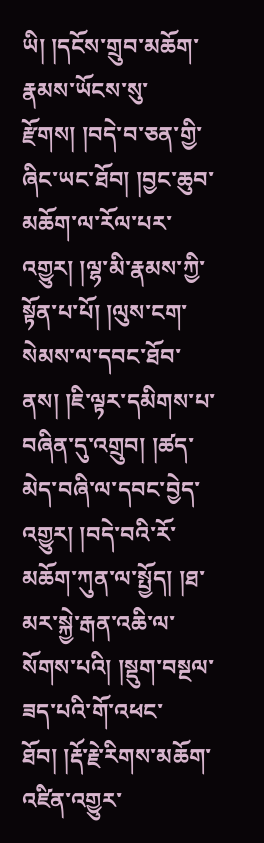ཡི། །དངོས་གྲུབ་མཆོག་རྣམས་ཡོངས་སུ་རྫོགས། །བདེ་བ་ཅན་གྱི་ཞིང་ཡང་ཐོབ། །བྱང་ཆུབ་མཆོག་ལ་རོལ་པར་འགྱུར། །ལྷ་མི་རྣམས་ཀྱི་སྟོན་པ་པོ། །ལུས་ངག་སེམས་ལ་དབང་ཐོབ་ནས། །ཇི་ལྟར་དམིགས་པ་བཞིན་དུ་འགྲུབ། །ཚད་མེད་བཞི་ལ་དབང་བྱེད་
འགྱུར། །བདེ་བའི་རོ་མཆོག་ཀུན་ལ་སྤྱོད། །ཐ་མར་སྐྱེ་རྒན་འཆི་ལ་སོགས་པའི། །སྡུག་བསྔལ་ཟད་པའི་གོ་འཕང་ཐོབ། །རྡོ་རྗེ་རིགས་མཆོག་འཛིན་འགྱུར་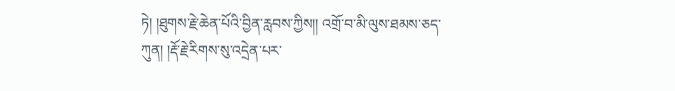ཏེ། །ཐུགས་རྗེ་ཆེན་པོའི་བྱིན་རླབས་ཀྱིས།། འགྲོ་བ་མི་ལུས་ཐམས་ཅད་ཀུན། །རྡོ་རྗེ་རིགས་སུ་འདྲེན་པར་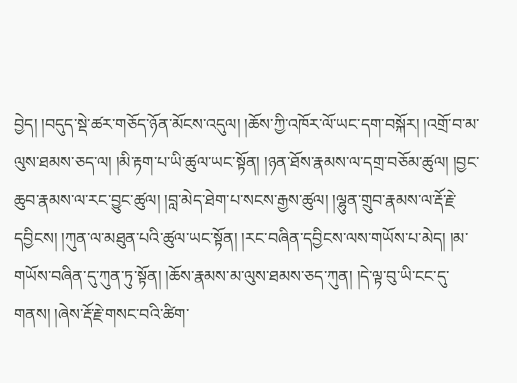བྱེད། །བདུད་སྡེ་ཚར་གཅོད་ཉོན་མོངས་འདུལ། །ཆོས་ཀྱི་འཁོར་ལོ་ཡང་དག་བསྐོར། །འགྲོ་བ་མ་ལུས་ཐམས་ཅད་ལ། །མི་རྟག་པ་ཡི་ཚུལ་ཡང་སྟོན། །ཉན་ཐོས་རྣམས་ལ་དགྲ་བཅོམ་ཚུལ། །བྱང་ཆུབ་རྣམས་ལ་རང་བྱུང་ཚུལ། །བླ་མེད་ཐེག་པ་སངས་རྒྱས་ཚུལ། །ལྷུན་གྲུབ་རྣམས་ལ་རྡོ་རྗེ་དབྱིངས། །ཀུན་ལ་མཐུན་པའི་ཚུལ་ཡང་སྟོན། །རང་བཞིན་དབྱིངས་ལས་གཡོས་པ་མེད། །མ་གཡོས་བཞིན་དུ་ཀུན་ཏུ་སྟོན། །ཆོས་རྣམས་མ་ལུས་ཐམས་ཅད་ཀུན། །དེ་ལྟ་བུ་ཡི་ངང་དུ་གནས། །ཞེས་རྡོ་རྗེ་གསང་བའི་ཚིག་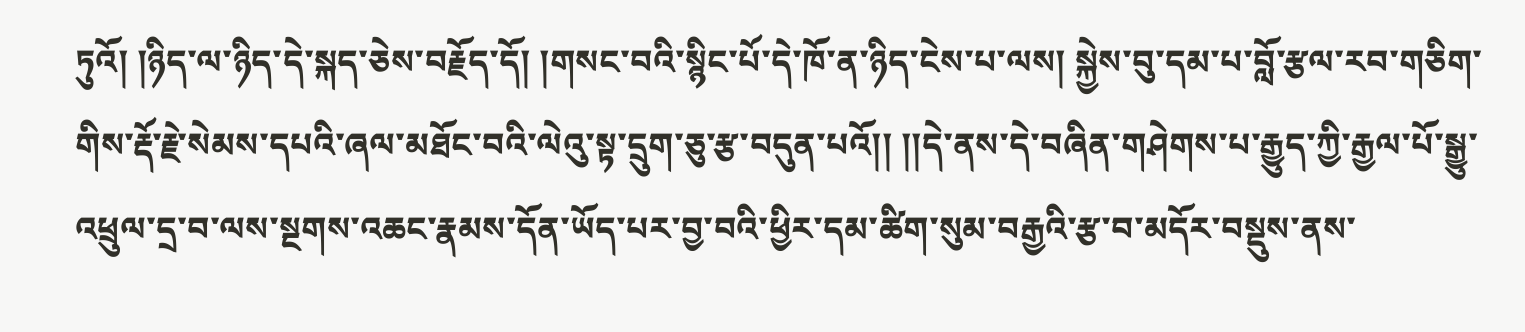ཏུའོ། །ཉིད་ལ་ཉིད་དེ་སྐད་ཅེས་བརྗོད་དོ། །གསང་བའི་སྙིང་པོ་དེ་ཁོ་ན་ཉིད་ངེས་པ་ལས། སྐྱེས་བུ་དམ་པ་བློ་རྩལ་རབ་གཅིག་གིས་རྡོ་རྗེ་སེམས་དཔའི་ཞལ་མཐོང་བའི་ལེའུ་སྟ་དྲུག་ཅུ་རྩ་བདུན་པའོ།། །།དེ་ནས་དེ་བཞིན་གཤེགས་པ་རྒྱུད་ཀྱི་རྒྱལ་པོ་སྒྱུ་འཕྲུལ་དྲ་བ་ལས་སྔགས་འཆང་རྣམས་དོན་ཡོད་པར་བྱ་བའི་ཕྱིར་དམ་ཚིག་སུམ་བརྒྱའི་རྩ་བ་མདོར་བསྡུས་ནས་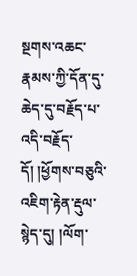སྔགས་འཆང་རྣམས་ཀྱི་དོན་དུ་ཆེད་དུ་བརྗོད་པ་འདི་བརྗོད་དོ། །ཕྱོགས་བཅུའི་འཇིག་རྟེན་རྡུལ་སྙེད་དུ། །ལོག་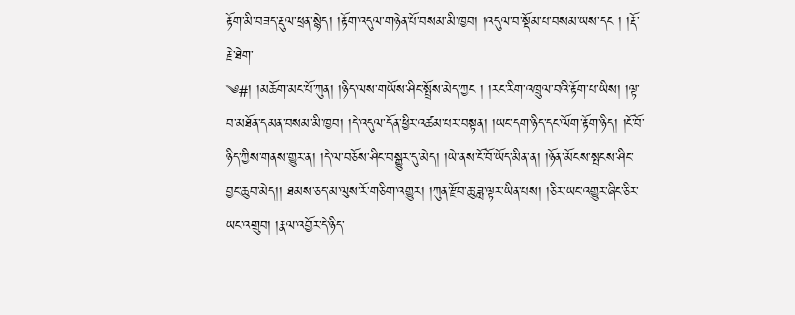རྟོག་མི་བཟད་རྡུལ་ཕྲན་སྙེད། །རྟོག་འདུལ་གཉེན་པོ་བསམ་མི་ཁྱབ། །འདུལ་བ་སྡོམ་པ་བསམ་ཡས་དང ། །རྡོ་རྗེ་ཐེག་
༄#། །མཆོག་མང་པོ་ཀུན། །ཉིད་ལས་གཡོས་ཤིང་སྤྲོས་མེད་ཀྱང ། །རང་རིག་འཁྲུལ་བའི་རྟོག་པ་ཡིས། །ལྟ་བ་མཐོན་དམན་བསམ་མི་ཁྱབ། །དེ་འདུལ་དོན་ཕྱིར་འཚམ་པར་བསྟན། །ཡང་དག་ཉིད་དང་ལོག་རྟོག་ཉིད། །ངོ་བོ་ཉིད་ཀྱིས་གནས་གྱུར་ན། །དེ་ལ་བཅོས་ཤིང་བསྒྱུར་དུ་མེད། །ཡེ་ནས་ངོ་བོ་ཡོད་མིན་ན། །ཉོན་མོངས་སྤངས་ཤིང་བྱང་ཆུབ་མེད།། ཐམས་ཅད་མ་ལུས་རོ་གཅིག་འགྱུར། །ཀུན་རྫོབ་ཆུ་ཟླ་ལྟར་ཡིན་པས། །ཅིར་ཡང་འགྱུར་ཞིང་ཅིར་ཡང་འགྲུབ། །རྣལ་འབྱོར་དེ་ཉིད་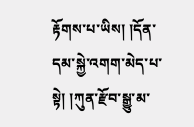རྟོགས་པ་ཡིས། །དོན་དམ་སྐྱེ་འགག་མེད་པ་སྟེ། །ཀུན་རྫོབ་སྒྱུ་མ་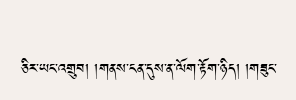ཅིར་ཡང་འགྲུབ། །གནས་ངན་དུས་ན་ལོག་རྟོག་ཉིད། །གཟུང་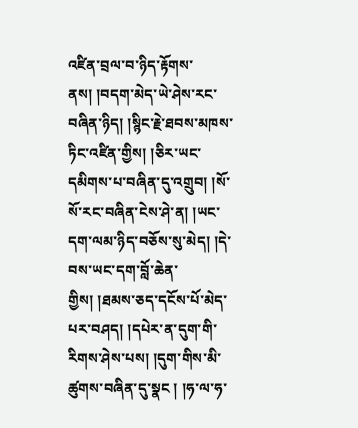འཛིན་བྲལ་བ་ཉིད་རྟོགས་ནས། །བདག་མེད་ཡེ་ཤེས་རང་བཞིན་ཉིད། །སྙིང་རྗེ་ཐབས་མཁས་ཏིང་འཛིན་གྱིས། །ཅིར་ཡང་དམིགས་པ་བཞིན་དུ་འགྲུབ། །སོ་སོ་རང་བཞིན་ངེས་ཤེ་ན། །ཡང་དག་ལམ་ཉིད་བཅོས་སུ་མེད། །དེ་བས་ཡང་དག་བློ་ཆེན་གྱིས། །ཐམས་ཅད་དངོས་པོ་མེད་པར་བཤད། །དཔེར་ན་དུག་གི་རིགས་ཤེས་པས། །དུག་གིས་མི་ཚུགས་བཞིན་དུ་སྣང ། །ཧ་ལ་ཧ་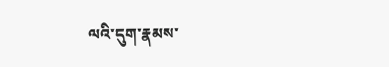ལའི་དུག་རྣམས་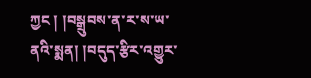ཀྱང ། །བསྒྲུབས་ན་ར་ས་ཡ་ནའི་སྨན། །བདུད་རྩིར་འགྱུར་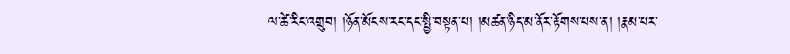ལ་ཚེ་རིང་འགྲུབ། །ཉོན་མོངས་རང་དང་སྤྱི་བསྟན་པ། །མཚན་ཉིད་མ་ནོར་རྟོགས་པས་ན། །རྣམ་པར་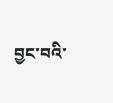བྱང་བའི་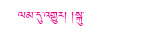ལམ་དུ་འགྱུར། །སྐུ་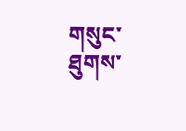གསུང་ཐུགས་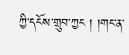ཀྱི་དངོས་གྲུབ་ཀྱང ། །གང་ན་